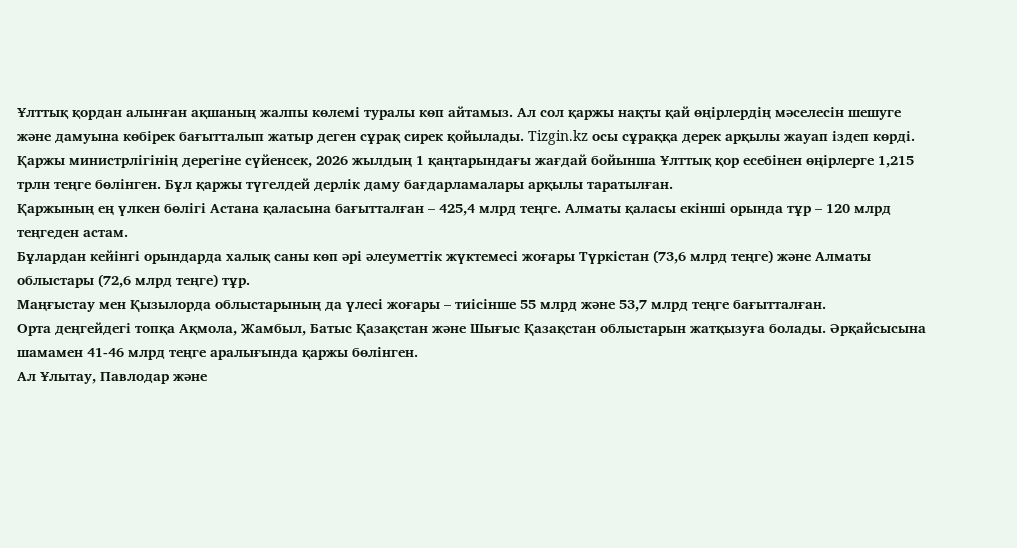Ұлттық қордан алынған ақшаның жалпы көлемі туралы көп айтамыз. Ал сол қаржы нақты қай өңірлердің мәселесін шешуге және дамуына көбірек бағытталып жатыр деген сұрақ сирек қойылады. Tizgin.kz осы сұраққа дерек арқылы жауап іздеп көрді.
Қаржы министрлігінің дерегіне сүйенсек, 2026 жылдың 1 қаңтарындағы жағдай бойынша Ұлттық қор есебінен өңірлерге 1,215 трлн теңге бөлінген. Бұл қаржы түгелдей дерлік даму бағдарламалары арқылы таратылған.
Қаржының ең үлкен бөлігі Астана қаласына бағытталған – 425,4 млрд теңге. Алматы қаласы екінші орында тұр – 120 млрд теңгеден астам.
Бұлардан кейінгі орындарда халық саны көп әрі әлеуметтік жүктемесі жоғары Түркістан (73,6 млрд теңге) және Алматы облыстары (72,6 млрд теңге) тұр.
Маңғыстау мен Қызылорда облыстарының да үлесі жоғары – тиісінше 55 млрд және 53,7 млрд теңге бағытталған.
Орта деңгейдегі топқа Ақмола, Жамбыл, Батыс Қазақстан және Шығыс Қазақстан облыстарын жатқызуға болады. Әрқайсысына шамамен 41-46 млрд теңге аралығында қаржы бөлінген.
Ал Ұлытау, Павлодар және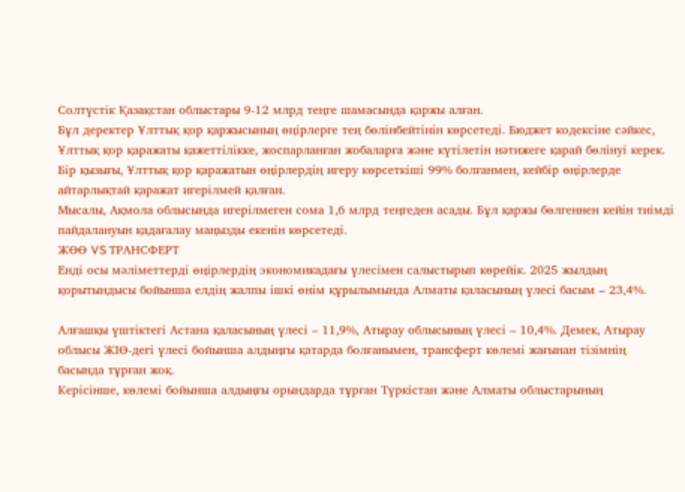Солтүстік Қазақстан облыстары 9-12 млрд теңге шамасында қаржы алған.
Бұл деректер Ұлттық қор қаржысының өңірлерге тең бөлінбейтінін көрсетеді. Бюджет кодексіне сәйкес, Ұлттық қор қаражаты қажеттілікке, жоспарланған жобаларға және күтілетін нәтижеге қарай бөлінуі керек.
Бір қызығы, Ұлттық қор қаражатын өңірлердің игеру көрсеткіші 99% болғанмен, кейбір өңірлерде айтарлықтай қаражат игерілмей қалған.
Мысалы, Ақмола облысында игерілмеген сома 1,6 млрд теңгеден асады. Бұл қаржы бөлгеннен кейін тиімді пайдалануын қадағалау маңызды екенін көрсетеді.
ЖӨӨ VS ТРАНСФЕРТ
Енді осы мәліметтерді өңірлердің экономикадағы үлесімен салыстырып көрейік. 2025 жылдың қорытындысы бойынша елдің жалпы ішкі өнім құрылымында Алматы қаласының үлесі басым – 23,4%.

Алғашқы үштіктегі Астана қаласының үлесі – 11,9%, Атырау облысының үлесі – 10,4%. Демек, Атырау облысы ЖІӨ-дегі үлесі бойынша алдыңғы қатарда болғанымен, трансферт көлемі жағынан тізімнің басында тұрған жоқ.
Керісінше, көлемі бойынша алдыңғы орындарда тұрған Түркістан және Алматы облыстарының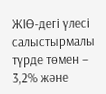ЖІӨ-дегі үлесі салыстырмалы түрде төмен – 3,2% және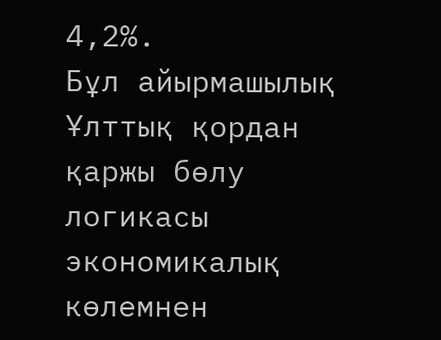4,2%.
Бұл айырмашылық Ұлттық қордан қаржы бөлу логикасы экономикалық көлемнен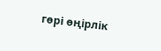гөрі өңірлік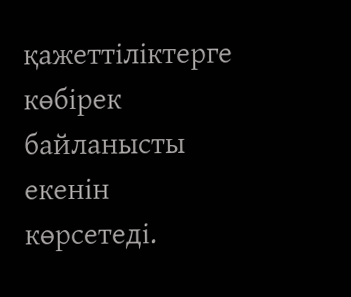қажеттіліктерге көбірек байланысты екенін көрсетеді.